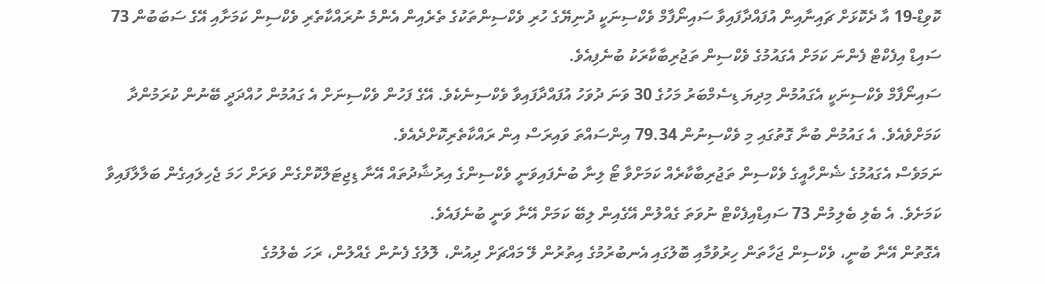ކޮވިޑް-19 އާ ދެކޮޅަށް ޗައިނާއިން އުފައްދާފައިވާ ސައިނޯފާމް ވެކްސިނަކީ ދުނިޔޭގެ ހުރި ވެކްސިންތަކުގެ ތެރެއިން އެންމެ ނުރައްކާތެރި ވެކްސިން ކަމަށާއި އޭގެ ސަބަބުން 73 ސައިޑް އިފެކްޓް ފެންނަ ކަމަށް އެގައުމުގެ ވެކްސިން ތަޖުރިބާކާރަކު ބުނެފިއެވެ.
ސައިނޯފާމް ވެކްސިނަކީ އެގައުމުން މިދިޔަ ޑިސެމްބަރު މަހުގެ 30 ވަނަ ދުވަހު އުފައްދާފައިވާ ވެކްސިނެކެވެ. އޭގެ ފަހުން ވެކްސިނަށް އެ ގައުމުން ހުއްދަދީ ބޭނުން ކުރަމުންދާ ކަމަށްވެއެވެ. އެ ގައުމުން ބުނާ ގޮތުގައި މި ވެކްސިނުން 79.34 އިންސައްތަ ވައިރަސް އިން ރައްކާތެރިކޮށްދެއެވެ.
ނަމަވެސް އެގައުމުގެ ޝެންހާއީގެ ވެކްސިން ތަޖުރިބާކާރެއް ކަމަށްވާ ޓޯ ލިނާ ބުނެފައިވަނީ ވެކްސިންގެ އިރުޝާދުތައް އޭނާ ޑިޖިޓަލްކޮށްގެން ވަރަށް ހަމަ ޖެހިލައިގެން ބަލާލާފައިވާ ކަމަށެވެ. އެ ބެލި ބެލިމުން 73 ސައިޑްއިފެކްޓް ނުވަތަ ގެއްލުން އޭގެއިން ލިބޭ ކަމަށް އޭނާ ވަނީ ބުނެފައެވެ.
އެގޮތުން އޭނާ ބުނީ، ވެކްސިން ޖަހާތަން ހިރުވުމާއި ބޮލުގައި އެނބުރުމުގެ އިތުރުން ލޭ މައްޗަށް ދިއުން، ލޮލުގެ ފެނުން ގެއްލުން، ރަހަ ބެލުމުގެ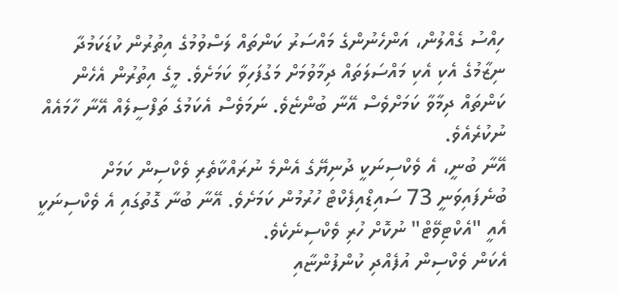ހިއްސު ގެއްލުން، އަންހެނުންގެ މައްސަރު ކަންތައް ލަސްވުމުގެ އިތުރުން ކުޑަކަމުދާ ނިޒާމުގެ އެކި އެކި މައްސަލަތައް ދިމާވުމަށް މަގުފަހިވާ ކަމަށެވެ. މީގެ އިތުރުން އެހެން ކަންތައް ދިމާވާ ކަމަށްވެސް އޭނާ ބުންޏެވެ. ނަމަވެސް އެކަމުގެ ތަފްސީލެއް އޭނާ ހާމައެއް ނުކުރެއެވެ.
އޭނާ ބުނީ، އެ ވެކްސިނަކީ ދުނިޔޭގެ އެންމެ ނުރައްކާތެރި ވެކްސިން ކަމަށް ބުނެފައިވަނީ 73 ސައިޑްއިފެކްޓް ހުރުމުން ކަމަށެވެ. އޭނާ ބުނާ ގޮތުގައި އެ ވެކްސިނަކީ އެއީ "އެކްޓިވޭޓް" ނުކޮށް ހުރި ވެކްސިނެކެވެ.
އެކަން ވެކްސިން އުފެއްދި ކުންފުންޏާއި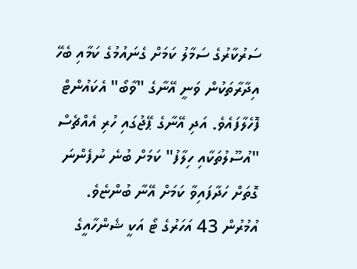ސަރުކާރުގެ ސަމާލު ކަމަށް ގެނައުމުގެ ކަމާއި ބެހޭ އިދާރާތަކުން ވަނީ އޭނާގެ "ވާބޯ" އެކައުންޓް ފޮހެލާފައެވެ. އަދި އޭނާގެ ޕޭޖުގައި ހުރި އެއްޗެސް "އުސޫލުތަކާއި ހިލާފު" ކަމަށް ބުނެ ނުފެންނަ ގޮތަށް ހަދާފައިވާ ކަމަށް އޭނާ ބުންޏެވެ.
އުމުރުން 43 އަހަރުގެ ޓޯ އަކީ ޝެންހާއީގެ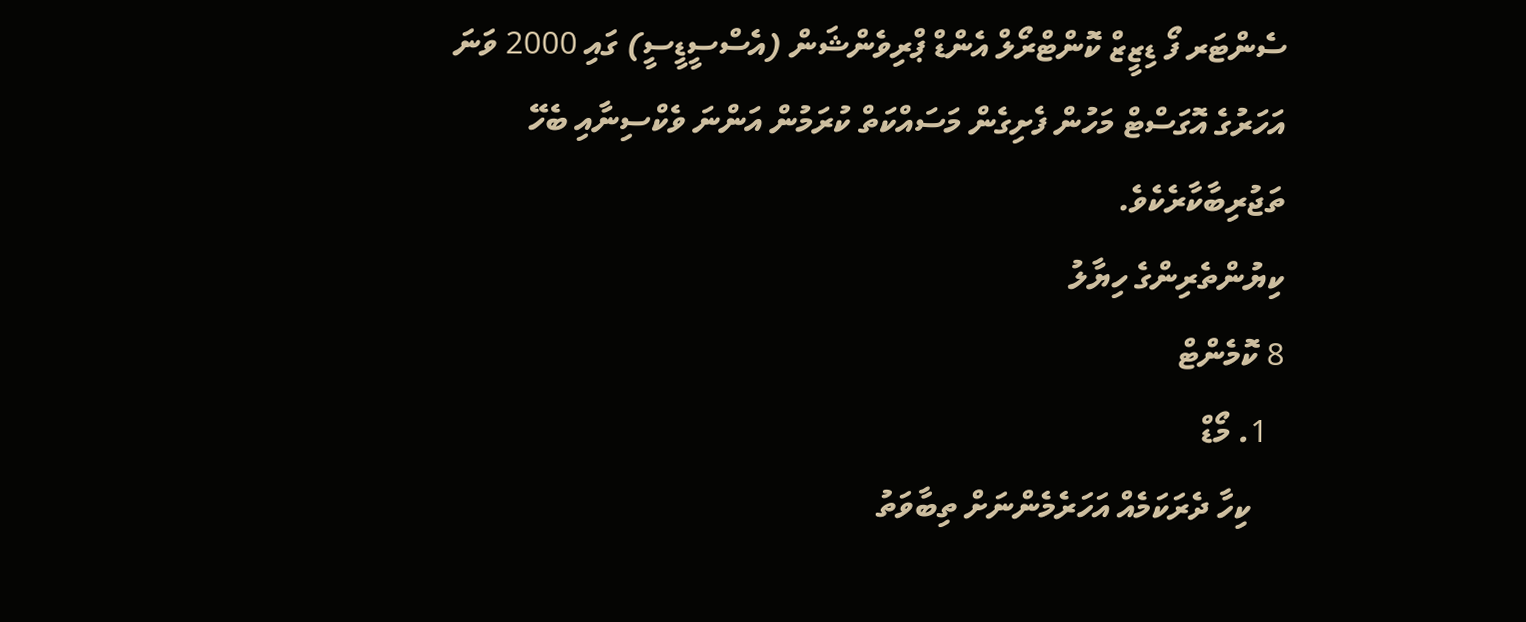ސެންޓަރ ފޯ ޑިޒީޒް ކޮންޓްރޯލް އެންޑް ޕްރިވެންޝަން (އެސްސީޑީސީ) ގައި 2000 ވަނަ އަހަރުގެ އޮގަސްޓް މަހުން ފެށިގެން މަސައްކަތް ކުރަމުން އަންނަ ވެކްސިނާއި ބެހޭ ތަޖުރިބާކާރެކެވެ.
ކިޔުންތެރިންގެ ހިޔާލު
8 ކޮމެންޓް
  1. މޯޑް
    ކިހާ ދެރަކަމެއް އަހަރެމެންނަށް ތިބާވަތު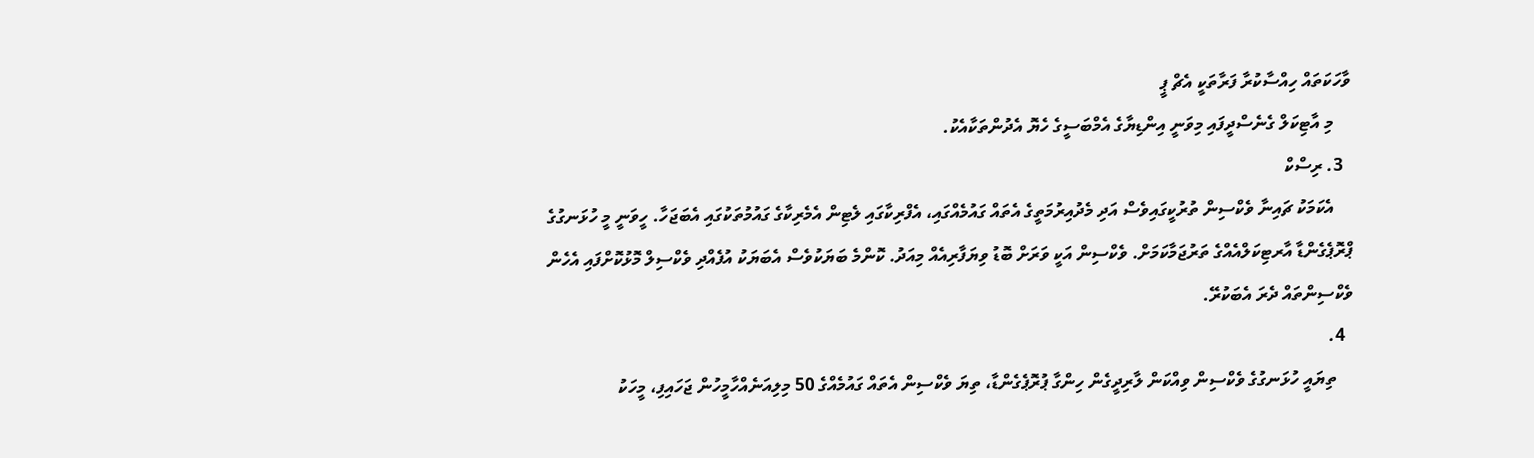ވާހަކަތައް ހިއްސާކުރާ ފަރާތަކީ އެޗް ޕީ
    މި އާޓިކަލް ގެނެސްދީފައި މިވަނީ އިންޑިޔާގެ އެމްބަސީގެ ހެޔޮ އެދުންތަކާއެކު.
  3. ރިސްކް
    އެކަމަކު ޗައިނާ ވެކްސިން ތުރުކީގައިވެސް އަދި މެދުއިރުމަތީގެ އެތައް ގައުމެއްގައި، އެފްރިކާގައި ލެޓިން އެމެރިކާގެ ގައުމުތަކުގައި އެބަޖަހާ. ހީވަނީ މީ ހުޅަނގުގެ ޕްރޮޕެގެންޑާ އާރޓިކަލްއެއްގެ ތަރުޖަމާކަމަށް. ވެކްސިން އަކީ ވަރަށް ބޮޑު ވިޔަފާރިއެއް މިއަދު. ކޮންމެ ބަޔަކުވެސް އެބަޔަކު އުފެއްދި ވެކްސިލް މޮޅުކޮށްފައި އެހެން ވެކްސިންތައް ދެރަ އެބަކުރޭ.
  4.
    ތިޔައީ ހުޅަނގުގެ ވެކްސިން ވިއްކަން ލާރިދީގެން ހިންގާ ޕުރޮޕެގެންޑާ، ތިޔަ ވެކްސިން އެތައް ގައުމެއްގެ 50 މިލިއަނެއްހާމީހުން ޖަހައިފި، މީހަކު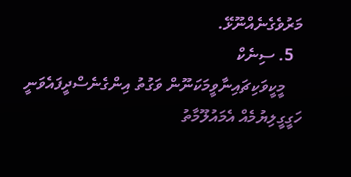މަރުވެގެނެއްނޫޅޭ.
  5. ސިނެކް
    މީކީވަކިޗައިނާވީމަކަނޫން ވަގުތު އިންގެނެސްދީފައެވަނީ ހަގީގީލިޔުމެއް އެމައުލޫމާތު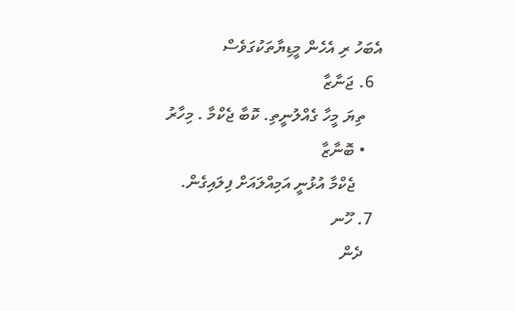އެބަހު ރި އެހެން މީޑިޔާތަކުގަވެސް
  6. ޖަނާޒާ
    ތިޔަ މީހާ ގެއްލުނީތި. ކޮބާ ޖެކްމާ . މިހާރު
    • ބޮނާޒާ
      ޖެކްމާ އުޅުނީ އަމިއްލައަށް ފިލައިގެން.
  7. ހޫނ
    ދެން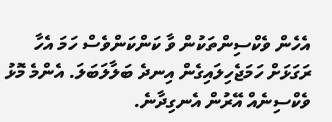އެހެން ވެކްސިންތަކުން ވާ ކަންކަންވެސް ހަމަ އެހާ ރަގަޅަށް ހަމަޖެހިލައިގެން އިނދެ ބަލާލަބަލަ. އެންމެ މޮޅު ވެކްސިނެއް އޭރުން އެނގިދާނެ.